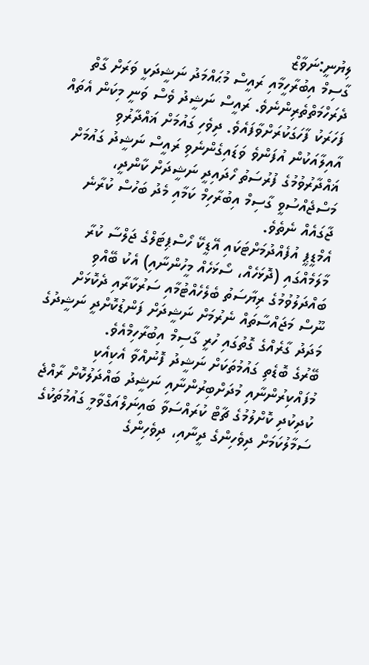ލިޔުނީ:ނަވާޒް
ގާސިމް އިބުރާހީމާއި ރައީސް މުޙައްމަދު ނަޝީދަކީ ވަރަށް ގާތް ދެރަހްމަތްތެރިންނެވެ. ރައީސް ނަޝީދު ވެސް ވަނީ މިކަން އެތައް ފަހަރަކު ފާހަގަކުރަށްވާފައެވެ. ދިވެހި ގައުމަށް ޣައްދާރުވި އާއިލާއަކުން އުފަންވެ ވަޑައިގެންނެވި ރައީސް ނަޝީދު ގައުމަށް ޣައްދާރުވުމުގެ ފުރުސަތު ހޯދައިދީ ނަޝީދަށް ކާންދީ، މަސްޖެއްސުވީ ގާސިމް އިބުރާހިމް ކަމާއި މެދު ބަހުސް ކުރާނެ ޖާގައެއް ނެތެވެ.
އެމްޑީޕީ އުފެއްދުމަށްޓަކައި އޭޑީކޭ ހޯސްޕިޓަލްގެ ޖަލްސާ ކުރާ މާލަމެއްގައި (ދޮޅަހެއް، ސޯޅަހެއް މީހުންނާއި) އެކު ބޭއްވި ބައްދަލުވުމުގެ ރިޔާސަތު ބެލެހެއްޓުމާއި ސަރުކާރާއި ދެކޮޅަށް ނޫސް މަޖައްސާތައް ނެރުމަށް ނަޝީދަށް ފަންޑުކޮށްދީ ނަޝީދުގެ މަދަދު ގާރެއްގެ ގޮތުގައި ހުރީ ގާސިމް އިބުރާހިމްއެވެ.
ބޭރުގެ ބޮޑެތި ގައުމުތަކަށް ނަޝީދު ފޮނުއްވާ އެކިއެކި މުފައްކިރުންނާއި މުދަށްބިރުންނާއި ނަޝީދު ބައްދަލުކޮށް ރާއްޖެ ކުދިކުދި ކޮށްލުމުގެ ޗާޓް ކުރައްސަވާ ބައިނަލްއަގްވާމީ ގައުމުތަކުގެ ސަމާލުކަމަށް ދިވެހިންގެ ދީނާއި، ދިވެހިންގެ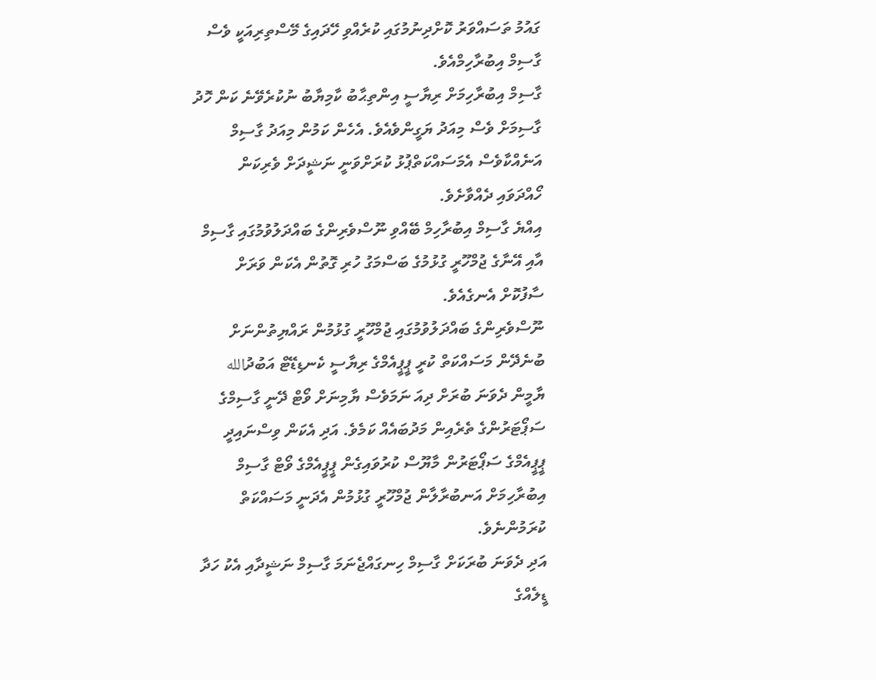ގައުމު ތަސައްވަރު ކޮށްދިނުމުގައި ކުރެއްވި ހޭދައިގެ މޭސްތިރިއަކީ ވެސް ގާސިމް އިބުރާހިމްއެވެ.
ގާސިމް އިބުރާހިމަށް ރިޔާސީ އިންތިޙާބު ކާމިޔާބު ނުކުރެވޭނެ ކަން ހޮދު ގާސިމަށް ވެސް މިއަދު ޔަގީންވެއެވެ. އެހެން ކަމުން މިއަދު ގާސިމް އަނެއްކާވެސް އެމަސައްކަތްޕުޅު ކުރަށްވަނީ ނަޝީދަށް ވެރިކަން ހޯއްދަވައި ދެއްވާށެވެ.
އިއްޔެ ގާސިމް އިބުރާހިމް ބޭއްވި ނޫސްވެރިންގެ ބައްދަލުވުމުގައި ގާސިމް އާއި އޭނާގެ ޖުމްހޫރީ ގުޅުމުގެ ބަސްމަގު ހުރި ގޮތުން އެކަން ވަރަށް ސާފުކޮށް އެނގެއެވެ.
ނޫސްވެރިންގެ ބައްދަލުވުމުގައި ޖުމްހޫރީ ގުޅުމުން ރައްޔިތުންނަށް ބުނެދޭން މަސައްކަތް ކުރީ ޕީޕީއެމްގެ ރިޔާސީ ކެނޑިޑޭޓް އަބުދުالله ޔާމީން ދެވަނަ ބުރަށް ދިއަ ނަމަވެސް ޔާމިނަށް ވޯޓް ދޭނީ ގާސިމްގެ ސަޕޯޓަރުންގެ ތެރެއިން މަދުބައެއް ކަމެވެ. އަދި އެކަން ވިސްނައިދީ ޕީޕީއެމްގެ ސަޕޯޓަރުން މާޔޫސް ކުރުވައިގެން ޕީޕީއެމްގެ ވޯޓް ގާސިމް އިބުރާހިމަށް އަނބުރާލާން ޖުމްހޫރީ ގުޅުމުން އެދަނީ މަސައްކަތް ކުރަމުންނެވެ.
އަދި ދެވަނަ ބުރަކަށް ގާސިމް ހިނގައްޖެނަމަ ގާސިމް ނަޝީދާއި އެކު ހަދާ ޑީލެއްގެ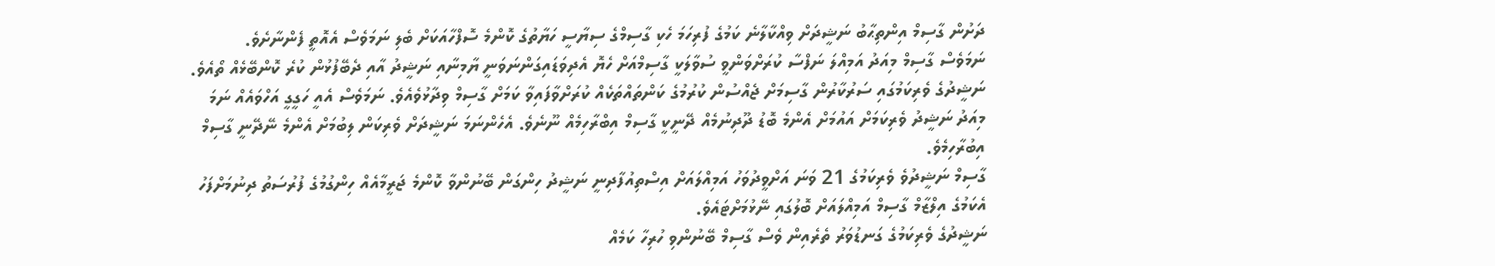ދަށުން ގާސިމް އިންތިޙާބު ނަޝީދަށް ވިއްކާލާނެ ކަމުގެ ފުރިހަމަ ހެކި ގާސިމްގެ ސިޔާސީ ހަޔާތުގެ ކޮންމެ ސޮފްހާއަކަށް ބެލި ނަމަވެސް އެއޮތީ ފެންނާށެވެ.
ނަމަވެސް ގާސިމް މިއަދު އަމިއްލަ ނަފްސާ ކުރަށްވަންވީ ސުވާލަކީ ގާސިމްއަށް ހެޔޮ އެދިވަޑައިގަންނަވަނީ ޔާމިނާއި ނަޝީދު އާއި ދެބޭފުޅުން ކުރެ ކޮންބޭޅެއް ތޯއެވެ.
ނަޝީދުގެ ވެރިކަމުގައި ސަރުކާރުން ގާސިމަށް ޖެއްސުން ކުރުމުގެ ކަންތައްތަކެއް ކުރަށްވާފައިވާ ކަމަށް ގާސިމް ވިދާޅުވެއެވެ. ނަމަވެސް އެއީ ހަގީގީ އަހްވައެއް ނަމަ މިއަދު ނަޝީދު ވެރިކަމަށް އައުމަށް އެންމެ ބޮޑު ދޫދިނުމެއް ދޭނީކީ ގާސިމް އިބްރާހިމެއް ނޫނެވެ. އެހެންނަމަ ނަޝީދަށް ވެރިކަން ލިބުމަށް އެންމެ ނޭދޭނީ ގާސިމް އިބުރާހިމެވެ.
ގާސިމް ނަޝީދުވެ ވެރިކަމުގެ 21 ވަނަ އަށްވީދުވަހު އަމިއްލައަށް އިސްތިއުފާދިނީ ނަޝީދު ހިންގަން ބޭނުންވާ ކޮންމެ ޖަރީމާއެއް ހިންގުމުގެ ފުރުސަތު ދިނުމަށްފަހު އެކަމުގެ އިލްޒާމް ގާސިމް އަމިއްލައަށް ބޮލުގައި ނޭޅުމަށްޓައެވެ.
ނަޝީދުގެ ވެރިކަމުގެ ގަނޑުވަރު ތެރެއިން ވެސް ގާސިމް ބޭނުންވި ހުރިހާ ކަމެއް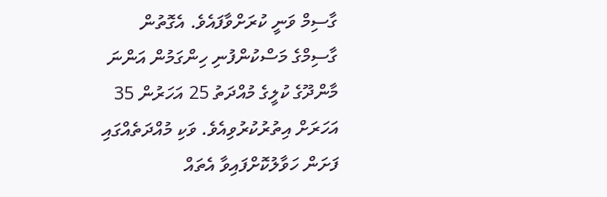ގާސިމް ވަނީ ކުރަށްވާފައެވެ. އެގޮތުން ގާސިމްގެ މަސްކުންފުނި ހިންގަމުން އަންނަ މާންދޫގެ ކުލީގެ މުއްދަތު 25 އަހަރުން 35 އަހަރަށް އިތުރުކުރުވިއެވެ. ވަކި މުއްދަތެއްގައި ފަށަން ހަވާލުކޮށްފައިވާ އެތައް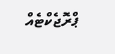ޕްރޮޖެކްޓެއް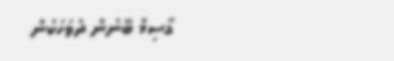ގާސިމް ބޭނުން ދުވަހަކުން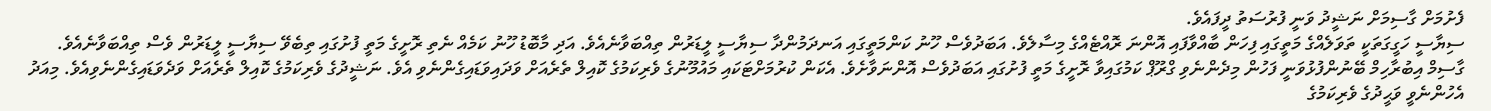ފެށުމަށް ގާސިމަށް ނަޝީދު ވަނީ ފުރުސަތު ދީފައެވެ.
ސިޔާސީ ހަގީގަތަކީ ތަވަލެއްގެ މަތީގައި ފިހަން ބާއްވާފައި އޮންނަ ރޮއްޓެއްގެ މިސާލެވެ. އަބަދުވެސް ހޫނު ކަންމަތީގައި އަނދަމުންދާ ސިޔާސީ ލީޑަރުން ތިއްބަވާނެއެވެ. އަދި މާބޮޑު ހޫނު ކަމެއް ނެތި ރޮށީގެ މަތީ ފުށުގައި ތިބެވޭ ސިޔާސީ ލީޑަރުން ވެސް ތިއްބަވާނެއެވެ.
ގާސިމް އިބުރާހިމް ބޭނުންފުޅުވަނީ ފަހުން މިދެންނެވި ގްރޫޕް ކަމުގައިވާ ރޮށީގެ މަތީ ފުށުގައި އަބަދުވެސް އޮންނަވާށެވެ. އެކަން ކުރުމަށްޓަކައި މައުމޫނުގެ ވެރިކަމުގެ ކޮއިލް ތެރެއަށް ވަދައިވަޑައިގެންނެވި އެވެ. ނަޝީދުގެ ވެރިކަމުގެ ކޮއިލް ތެރެއަށް ވަދެވަޑައިގެންނެވިއެވެ. މިއަދު އެހުންނެވީ ވަޙީދުގެ ވެރިކަމުގެ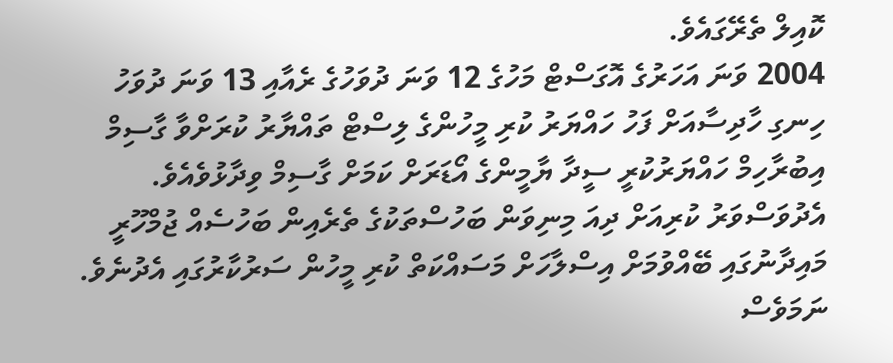ކޮއިލް ތެރޭގައެވެ.
2004 ވަނަ އަހަރުގެ އޮގަސްޓް މަހުގެ 12 ވަނަ ދުވަހުގެ ރެއާއި 13 ވަނަ ދުވަހު ހިނގި ހާދިސާއަށް ފަހު ހައްޔަރު ކުރި މީހުންގެ ލިސްޓް ތައްޔާރު ކުރަށްވާ ގާސިމް އިބުރާހިމް ހައްޔަރުކުރީ ސީދާ ޔާމީންގެ އޯޑަރަށް ކަމަށް ގާސިމް ވިދާޅުވެއެވެ.
އެދުވަސްވަރު ކުރިއަށް ދިއަ މިނިވަން ބަހުސްތަކުގެ ތެރެއިން ބަހުސެއް ޖުމްހޫރީ މައިދާނުގައި ބޭއްވުމަށް އިސްލާހަށް މަސައްކަތް ކުރި މީހުން ސަރުކާރުގައި އެދުނެވެ. ނަމަވެސް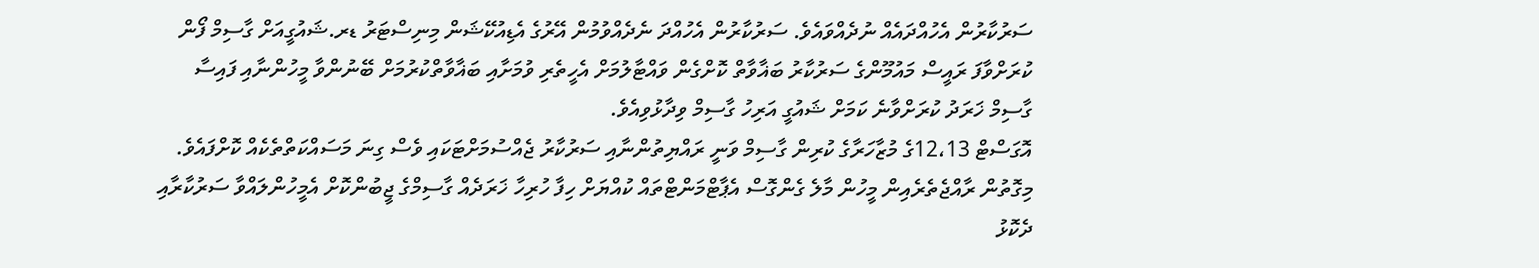ސަރުކާރުން އެހުއްދައެއް ނުދެއްވައެވެ. ސަރުކާރުން އެހުއްދަ ނެދެއްވުމުން އޭރުގެ އެޑިއުކޭޝަން މިނިސްޓަރު ޑރ.ޝައުގީއަށް ގާސިމް ފޯން ކުރަށްވާފަ ރައީސް މައުމޫންގެ ސަރުކާރު ބަޣާވާތް ކޮށްގެން ވައްޓާލުމަށް އެހީތެރި ވުމަށާއި ބަޣާވާތްކުރުމަށް ބޭނުންވާ މީހުންނާއި ފައިސާ ގާސިމް ޚަރަދު ކުރަށްވާނެ ކަމަށް ޝައުގީ އަރިހު ގާސިމް ވިދާޅުވިއެވެ.
އޮގަސްޓް 12،13ގެ މުޒާހަރާގެ ކުރިން ގާސިމް ވަނީ ރައްޔިތުންނާއި ސަރުކާރު ޖެއްސުމަށްޓަކައި ވެސް ގިނަ މަސައްކަތްތެކެއް ކޮށްފައެވެ. މިގޮތުން ރާއްޖެތެރެއިން މީހުން މާލެ ގެންގޮސް އެޕާޓްމަންޓްތައް ކުއްޔަށް ހިފާ ހުރިހާ ޚަރަދެއް ގާސިމްގެ ޖީބުންކޮށް އެމީހުންލައްވާ ސަރުކާރާއި ދެކޮޅު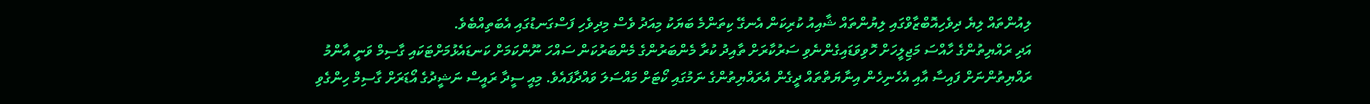ލިއުންތައް ލިޔެ ދިވެހިއޮބްޒާވްގައި ލިޔުންތައް ޝާއިއު ކުރިކަން އެނގޭ ކިތަންމެ ބަޔަކު މިއަދު ވެސް މިދިވެހި ފަސްގަނޑުގައި އެބަތިއްބެވެ.
އަދި ރައްޔިތުންގެ ހާއްސަ މަޖިލީހަށް ހޮވިވަޑައިގެންނެވި ސަރުކާރަށް ތާއިދު ކުރާ މެންބަރުންގެ މެންބަރުކަން ސައްހަ ނޫންކަމަށް ކަނޑައެޅުމަށްޓަކައި ގާސިމް ވަނީ އާންމު ރައްޔިތުންނަށް ފައިސާ އާއި އެހެނިހެން އިނާޔަތްތައް ދީގެން އެރައްޔިތުންގެ ނަމުގައި ކޯޓަށް މައްސަލަ ވައްދާފައެވެ. މިއީ ސީދާ ރައީސް ނަޝީދުގެ އޯޑަރަށް ގާސިމް ހިންގެވި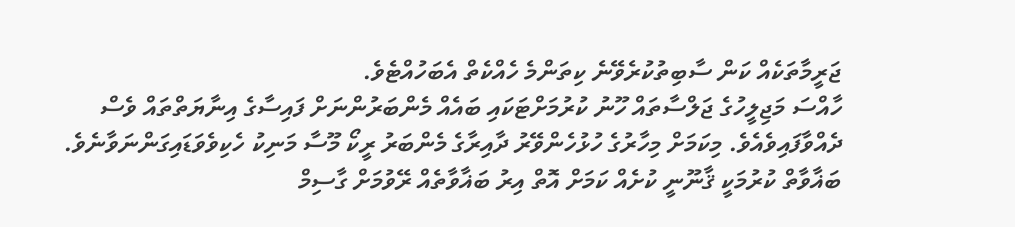ޖަރީމާތަކެއް ކަން ސާބިތުކުރެވޭނެ ކިތަންމެ ހެއްކެތް އެބަހުއްޓެވެ.
ހާއްސަ މަޖިލީހުގެ ޖަލްސާތައް ހޫނު ކުރުމަށްޓަކައި ބައެއް މެންބަރުންނަށް ފައިސާގެ އިނާޔަތްތައް ވެސް ދެއްވާފައިވެއެވެ. މިކަމަށް މިހާރުގެ ހުޅުހެންވޭރު ދާއިރާގެ މެންބަރު ރީކޯ މޫސާ މަނިކު ހެކިވެވަޑައިގަންނަވާނެވެ.
ބަޣާވާތް ކުރުމަކީ ޤާނޫނީ ކުށެއް ކަމަށް އޮތް އިރު ބަޣާވާތެއް ރޭވުމަށް ގާސިމް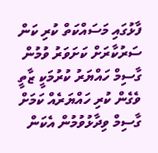ފާޅުގައި މަސައްކަތް ކުރި ކަން ސަރުކާރަށް ކަށަވަރު ވުމުން ގާސިމް ހައްޔަރު ކުރުމަކީ ޒާތީ ވެގެން ކުރި ހައްޔަރެއް ކަމަށް ގާސިމް ވިދާޅުވުމުން އެކަން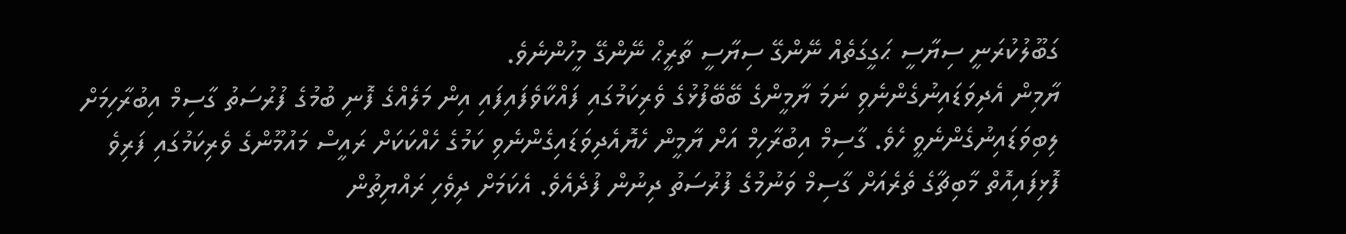ގަބޫލުކުރަނީ ސިޔާސީ ޙަގީގަތެއް ނޭންގޭ ސިޔާސީ ތާރީޙް ނޭންގޭ މީހުންނެވެ.
ޔާމިން އެދިވަޑައިނުގެންނެވި ނަމަ ޔާމީންގެ ބޭބޭފުޅުގެ ވެރިކަމުގައި ފައްކާވެފައިފައި އިން މަލެއްގެ ފޮނި ބުމުގެ ފުރުސަތު ގާސިމް އިބުރާހިމަށް ލިބިވަޑައިނުގެންނެވީ ހެވެ. ގާސިމް އިބުރާހިމް އަށް ޔާމީން ހެޔޮއެދިވަޑައިގެންނެވި ކަމުގެ ހެއްކަކަށް ރައީސް މައުމޫންގެ ވެރިކަމުގައި ފަރިވެ ފޮޅިފައިއޮތް މާބިޗާގެ ތެރެއަށް ގާސިމް ވަނުމުގެ ފުރުސަތު ދިނުން ފުދެއެވެ. އެކަމަށް ދިވެހި ރައްޔިތުން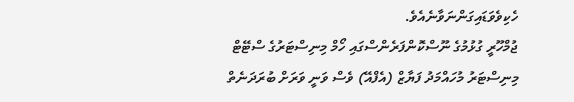ހެކިވެވަޑައިގަންނަވާނެއެވެ.
ޖުމްހޫރީ ގުޅުމުގެ ނޫސްކޮންފަރެންސްގައި ހޯމް މިނިސްޓަރުގެ ސްޓޭޓް މިނިސްޓަރު މުހައްމަދު ފަޔާޒް (އެފްއޭ) ވެސް ވަނީ ވަރަށް ބުރަދަނެތް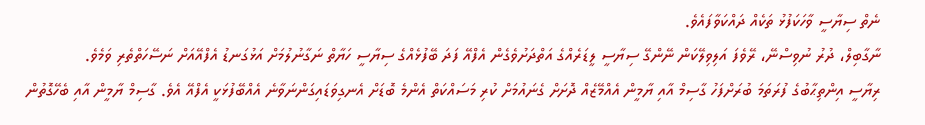ނެތް ސިޔާސީ ވާހަކަފުޅު ތަކެއް ދައްކަވާފައެވެ.
ނާގާބިލް، ދުރު ނުވިސްނޭ، ރޭވެފަ އަލިވިލޭކަން ނޭންގޭ ސިޔާސީ ލީޑަރެއްގެ އަތްދަށުވެގެން އެފްއޭ ފަދަ ބޭފުޅެއްގެ ސިޔާސީ ހަޔާތް ނަގާނުލުމަށް އަޅުގަނޑު އެފްއޭއަށް ނަސޭހަތްތެރި ވަމެވެ.
ރިޔާސީ އިންތިޙާބުގެ ފުރަތަމަ ބުރަށްފަހު ގާސިމް އާއި ޔާމީން އެއްމޭޒެއް ދޮށަށް ގެނައުމަށް ކުރި މަސައްކަތް އެންމެ ބޮޑަށް އެނގިވަޑައިގަންނަވާނެ އެއްބޭފުޅަކީ އެފްއޭ އެވެ. ގާސިމް ޔާމީން އާއި ބެހޭގޮތުން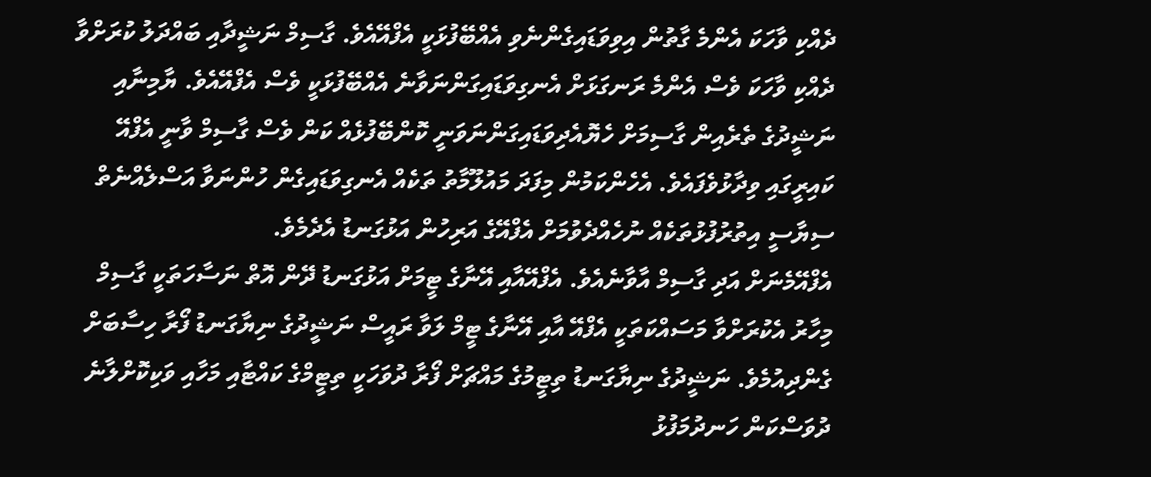ދެއްކި ވާހަކަ އެންމެ ގާތުން އިވިވަޑައިގެންނެވި އެއްބޭފުޅަކީ އެފްއޭއެވެ. ގާސިމް ނަޝީދާއި ބައްދަލު ކުރަށްވާ ދެއްކި ވާހަކަ ވެސް އެންމެ ރަނގަޅަށް އެނގިވަޑައިގަންނަވާނެ އެއްބޭފުޅަކީ ވެސް އެފްއޭއެވެ. ޔާމިނާއި ނަޝީދުގެ ތެރެއިން ގާސިމަށް ހެޔޮއެދިވަޑައިގަންނަވަނީ ކޮންބޭފުޅެއް ކަން ވެސް ގާސިމް ވާނީ އެފްއޭ ކައިރީގައި ވިދާޅުވެފައެވެ. އެހެންކަމުން މިފަދަ މައުލޫމާތު ތަކެއް އެނގިވަޑައިގެން ހުންނަވާ އަސްލެއްނެތް ސިޔާސީ އިތުރުފުޅުތަކެއް ނުހެއްދެވުމަށް އެފްއޭގެ އަރިހުން އަޅުގަނޑު އެދެމެވެ.
އެފްއޭމެނަށް އަދި ގާސިމް އާވާނެއެވެ. އެފްއޭއާއި އޭނާގެ ޓީމަށް އަޅުގަނޑު ދޭން އޮތް ނަސާހަތަކީ ގާސިމް މިހާރު އެކުރަށްވާ މަސައްކަތަކީ އެފްއޭ އާއި އޭނާގެ ޓީމް ލަވާ ރައީސް ނަޝީދުގެ ނިޔާގަނޑު ފޯރާ ހިސާބަށް ގެންދިއުމެވެ. ނަޝީދުގެ ނިޔާގަނޑު ތިޓީމުގެ މައްޗަށް ފޯރާ ދުވަހަކީ ތިޓީމްގެ ކައްޓާއި މަހާއި ވަކިކޮށްލާނެ ދުވަސްކަން ހަނދުމަފުޅު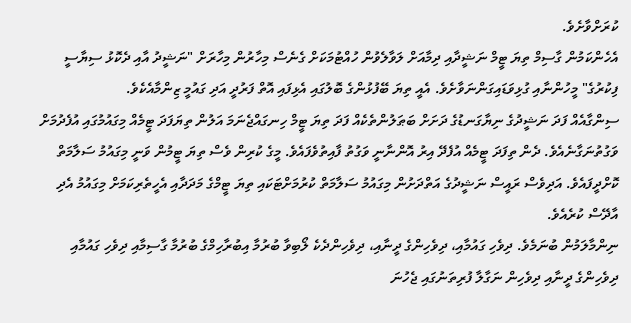ކުރަށްވާށެވެ.
އެހެންކަމުން ގާސިމް ތިޔަ ޓީމް ނަޝީދާއި ދިމާއަށް ލަވާލެވުން ހުއްޓުމަކަށް ގެނެސް މިހާރުން މިހާރަށް "ނަޝީދު އާއި ދެކޮޅު ސިޔާސީ ފިކުރުގެ" މީހުންނާއި ގުޅިވަޑައިގަންނަވާށެވެ. އެއީ ތިޔަ ބޭފުޅުންގެ ބޮލުގައި އެޅިފައި އޮތް ފަރުދީ އަދި ގައުމީ ޒިންމާއެކެވެ.
ސިންގާއެއް ފަދަ ނަޝީދުގެ ނިޔާގަނޑުގެ ދަށަށް ބަޠަލުންތެކެއް ފަދަ ތިޔަ ޓީމް ހިނގައްޖެނަމަ އަލުން ތިޔަފަދަ ޓީމެއް މިގައުމުގައި އުފެދުމަށް ވަގުތުނަގާނެއެވެ. ދެން ތިފަދަ ޓީމެއް އުފެދޭ އިރު އޮންނާނީ ވަގުތު ފާއިތުވެފައެވެ. މީގެ ކުރިން ވެސް ތިޔަ ޓީމުން ވަނީ މިގައުމު ސަލާމަތް ކޮށްދީފައެވެ. އަދިވެސް ރައީސް ނަޝީދުގެ އަތްދަށުން މިގައުމު ސަލާމަތް ކުރުމަށްޓަކައި ތިޔަ ޓީމްގެ މަދަދާއި އެހީތެރިކަމަށް މިގައުމު އެދި އާދޭސް ކުރެއެވެ.
ނިންމާލަމުން ބުނަމެވެ. ދިވެހި ގައުމާއި، ދިވެހިންގެ ދީނާއި، ދިވެހިންދެކެ ލޯބިވާ ބުރުމާ އިބުރާހިމްގެ ބުރުމާ ގާސިމާއި ދިވެހި ގައުމާއި ދިވެހިންގެ ދީނާއި ދިވެހިން ނަގާލާ ފުރިތަނުގައި ޖެހުނަ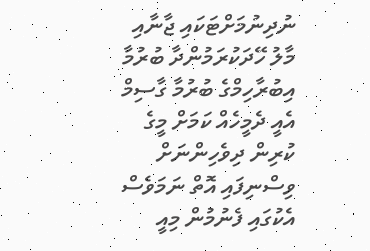ނުދިނުމަށްޓަކައި ޖާނާއި މާލު ހޭދަކުރަމުންދާ ބުރުމާ އިބުރާހިމްގެ ބުރުމާ ގާސިމް އެއީ ދެމީހެއް ކަމަށް މީގެ ކުރިން ދިވެހިންނަށް ވިސްނިފައި އޮތް ނަމަވެސް އެކުގައި ފެނުމުން މިއީ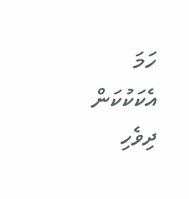ހަމަ އެކަކުކަން ދިވެހި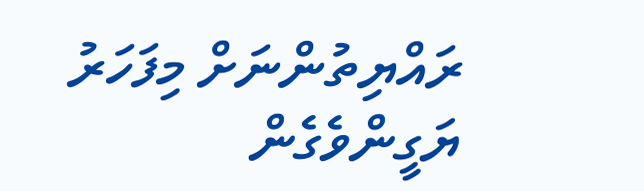ރައްޔިތުންނަށް މިފަހަރު ޔަގީންވެގެން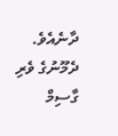ދާނެއެވެ.
ދެމޫނުގެ ވެރި ގާސިމް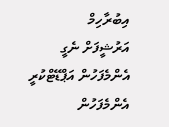އިބުރާހިމް
އަރުޝީފަށް ނެގީ
އެންމެފަހުން އަޕްޑޭޓްކުރީ
އެންމެފަހުން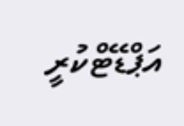އަޕްޑޭޓްކުރީ